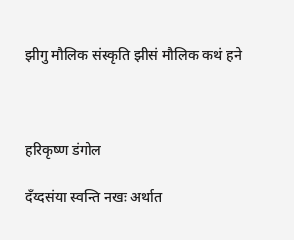झीगु मौलिक संस्कृति झीसं मौलिक कथं हने



हरिकृष्ण डंगोल

दँय्दसंया स्वन्ति नखः अर्थात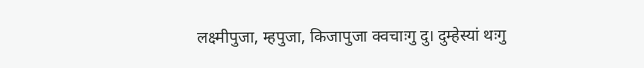लक्ष्मीपुजा, म्हपुजा, किजापुजा क्वचाःगु दु। दुम्हेस्यां थःगु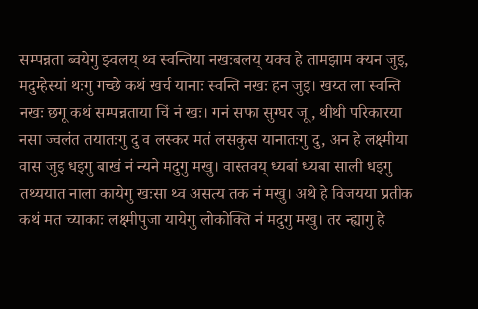सम्पन्नता ब्वयेगु झ्वलय् थ्व स्वन्तिया नखःबलय् यक्व हे तामझाम क्यन जुइ, मदुम्हेस्यां थःगु गच्छे कथं खर्च यानाः स्वन्ति नखः हन जुइ। खय्त ला स्वन्ति नखः छगू कथं सम्पन्नताया चिं नं खः। गनं सफा सुग्घर जू, थीथी परिकारया नसा ज्वलंत तयातःगु दु व लस्कर मतं लसकुस यानातःगु दु, अन हे लक्ष्मीया वास जुइ धइगु बाखं नं न्यने मदुगु मखु। वास्तवय् ध्यबां ध्यबा साली धइगु तथ्ययात नाला कायेगु खःसा थ्व असत्य तक नं मखु। अथे हे विजयया प्रतीक कथं मत च्याकाः लक्ष्मीपुजा यायेगु लोकोक्ति नं मदुगु मखु। तर न्ह्यागु हे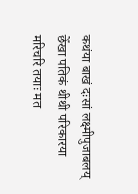कथंया बाखं दःसां लक्ष्मीपुजाबलय् छेँखा पतिकं थीथी परिकारया मरिचरि तयाः मत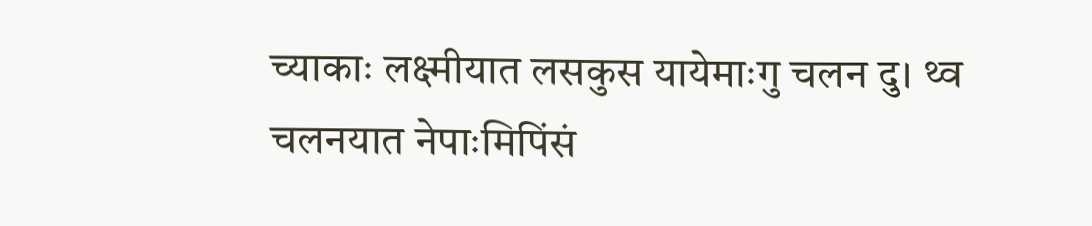च्याकाः लक्ष्मीयात लसकुस यायेमाःगु चलन दु। थ्व चलनयात नेपाःमिपिंसं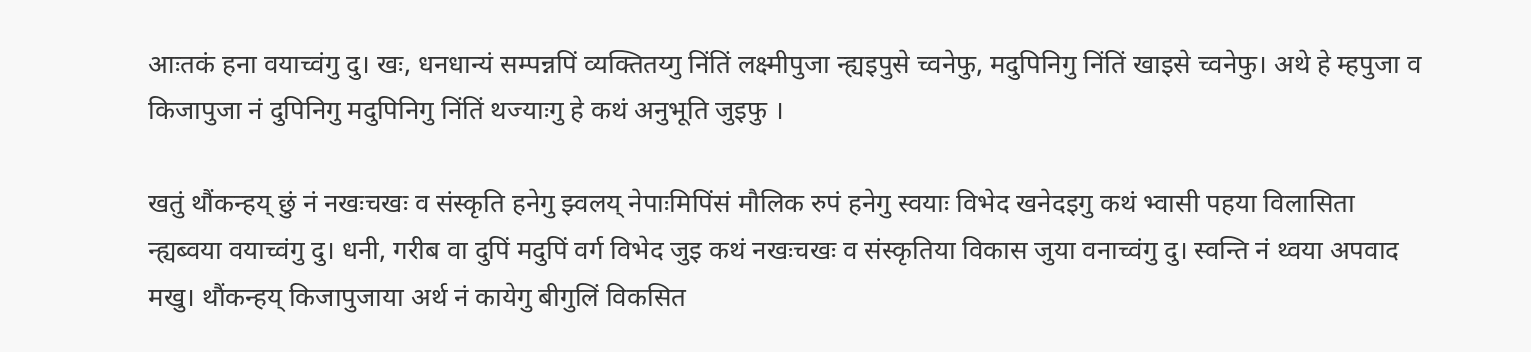आःतकं हना वयाच्वंगु दु। खः, धनधान्यं सम्पन्नपिं व्यक्तितय्गु निंतिं लक्ष्मीपुजा न्ह्यइपुसे च्वनेफु, मदुपिनिगु निंतिं खाइसे च्वनेफु। अथे हे म्हपुजा व किजापुजा नं दुपिनिगु मदुपिनिगु निंतिं थज्याःगु हे कथं अनुभूति जुइफु ।

खतुं थौंकन्हय् छुं नं नखःचखः व संस्कृति हनेगु झ्वलय् नेपाःमिपिंसं मौलिक रुपं हनेगु स्वयाः विभेद खनेदइगु कथं भ्वासी पहया विलासिता न्ह्यब्वया वयाच्वंगु दु। धनी, गरीब वा दुपिं मदुपिं वर्ग विभेद जुइ कथं नखःचखः व संस्कृतिया विकास जुया वनाच्वंगु दु। स्वन्ति नं थ्वया अपवाद मखु। थौंकन्हय् किजापुजाया अर्थ नं कायेगु बीगुलिं विकसित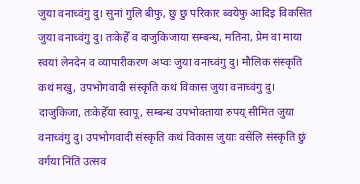जुया वनाच्वंगु दु। सुनां गुलि बीफु, छु छु परिकार ब्वयेफु आदिइ विकसित जुया वनाच्वंगु दु। तःकेहेँ व दाजुकिजाया सम्बन्ध, मतिना, प्रेम वा माया स्वयां लेनदेन व व्यापारीकरण अप्वः जुया वनाच्वंगु दु। मौलिक संस्कृति कथं मखु, उपभोगवादी संस्कृति कथं विकास जुया वनाच्वंगु दु। दाजुकिजा, तःकेहेँया स्वापू, सम्बन्ध उपभोक्ताया रुपय् सीमित जुया वनाच्वंगु दु। उपभोगवादी संस्कृति कथं विकास जुयाः वसेंलि संस्कृति छुं वर्गया निंतिं उत्सव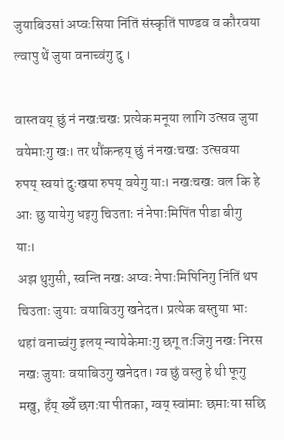जुयाबिउसां अप्वःसिया निंतिं संस्कृतिं पाण्डव व कौरवया ल्वापु थें जुया वनाच्वंगु दु ।

वास्तवय् छुं नं नखःचखः प्रत्येक मनूया लागि उत्सव जुया वयेमाःगु खः। तर थौंकन्हय् छुं नं नखःचखः उत्सवया रुपय् स्वयां दुःखया रुपय् वयेगु याः। नखःचखः वल कि हे आः छु यायेगु धइगु चिउताः नं नेपाःमिपिंत पीडा बीगु याः।
अझ थुगुसी, स्वन्ति नखः अप्वः नेपाःमिपिनिगु निंतिं थप चिउताः जुयाः वयाबिउगु खनेदत। प्रत्येक बस्तुया भाः थहां वनाच्वंगु इलय् न्यायेकेमाःगु छगू तःजिगु नखः निरस नखः जुयाः वयाबिउगु खनेदत। ग्व छुं वस्तु हे थी फूगु मखु, हँय् ख्येँ छगःया पीतका, ग्वय् स्वांमाः छमाःया सछि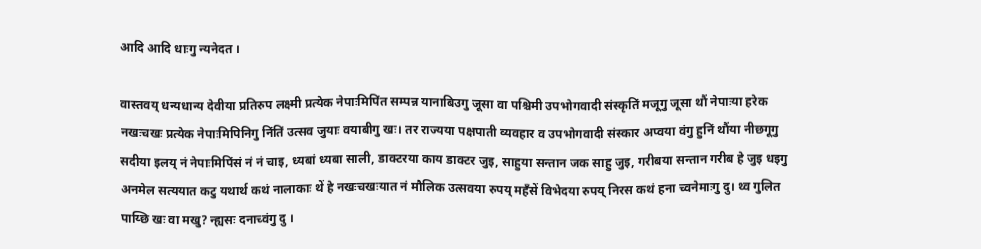आदि आदि धाःगु न्यनेदत ।

वास्तवय् धन्यधान्य देवीया प्रतिरुप लक्ष्मी प्रत्येक नेपाःमिपिंत सम्पन्न यानाबिउगु जूसा वा पश्चिमी उपभोगवादी संस्कृतिं मजूगु जूसा थौं नेपाःया हरेक नखःचखः प्रत्येक नेपाःमिपिनिगु निंतिं उत्सव जुयाः वयाबीगु खः। तर राज्यया पक्षपाती व्यवहार व उपभोगवादी संस्कार अप्वया वंगु हुनिं थौंया नीछगूगु सदीया इलय् नं नेपाःमिपिंसं नं नं चाइ, ध्यबां ध्यबा साली, डाक्टरया काय डाक्टर जुइ, साहुया सन्तान जक साहु जुइ, गरीबया सन्तान गरीब हे जुइ धइगु अनमेल सत्ययात कटु यथार्थ कथं नालाकाः थें हे नखःचखःयात नं मौलिक उत्सवया रुपय् महँसें विभेदया रुपय् निरस कथं हना च्वनेमाःगु दु। थ्व गुलित पाय्छि खः वा मखु? न्ह्यसः दनाच्वंगु दु ।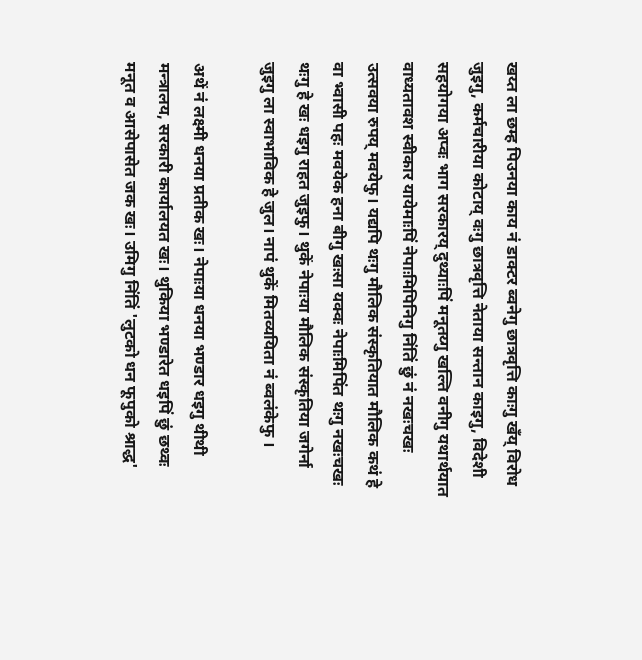खय्त ला छम्ह पिउनया काय नं डाक्टर ब्वनेगु छात्रवृत्ति काःगु खँय् विरोध जुइगु, कर्मचारीया कोटाय् वःगु छात्रवृत्ति नेताया सन्तान काइगु, विदेशी सहयोगया अप्वः भाग सरकारय् दुथ्याःपिं मनूतय्गु खल्ति वनीगु यथार्थयात वाध्यतावश स्वीकार यायेमाःपिं नेपाःमिपिनिगु निंतिं छुं नं नखःचखः उत्सवया रुपय् मवयेफु। यद्यपि थःगु मौलिक संस्कृतियात मौलिक कथं हे वा भ्वासी पहः मवयेक हना बीगु खःसा यक्वः नेपाःमिपिंत थःगु नखःचखः थःगु हे खः धइगु राहत जुइफु। थुकें नेपाःया मौलिक संस्कृतिया जगेर्ना जुइगु ला स्वाभाविक हे जुल। नापं थुकें मितव्ययिता नं ब्वलंकेफु ।

अथें नं लक्ष्मी धनया प्रतीक खः। नेपाःया धनया भण्डार धइगु थीथी मन्त्रालय, सरकारी कार्यालयत खः। थुकिया भण्डारेत धइपिं छुं छथ्वः मनूत व आसेपासेत जक खः। उमिगु निंतिं 'लुटको धन फूपुको श्राद्ध'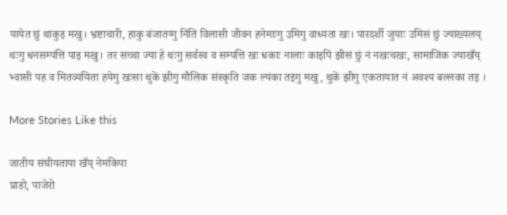यायेत छुं थाकुइ मखु। भ्रष्टाचारी, हाकु बंजातय्गु निंतिं विलासी जीवन हनेमाःगु उमिगु वाध्यता खः। पारदर्शी जुयाः उमिसं छुं ज्याख्यलय् थःगु धनसम्पत्ति पाइ मखु। तर सच्चा ज्या हे थःगु सर्वस्व व सम्पत्ति खः धकाः नालाः काइपिं झीसं छुं नं नखःचखः, सामाजिक ज्याखँय् भ्वासी पह व मितव्ययिता हयेगु खःसा थुकें झीगु मौलिक संस्कृति जक ल्यंका तइगु मखु, थुकें झीगु एकतायात नं अवश्य बल्लका तइ ।

More Stories Like this

जातीय संघीयताया खँय् नेमकिपा
प्राडो, पाजेरो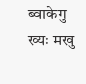ब्वाकेगु ख्यः मखु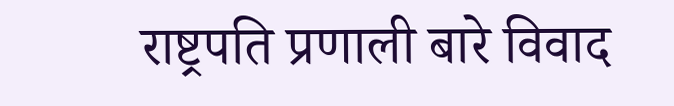राष्ट्रपति प्रणाली बारे विवाद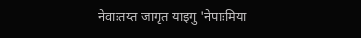नेवाःतय्त जागृत याइगु 'नेपाःमिया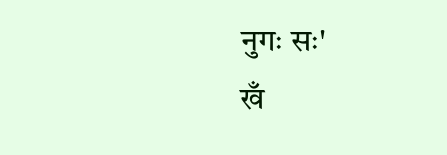नुगः सः'
खँ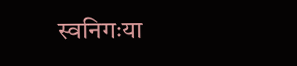स्वनिगःया